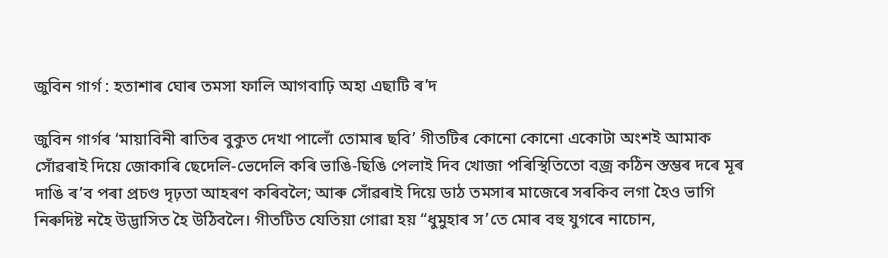জুবিন গাৰ্গ : হতাশাৰ ঘোৰ তমসা ফালি আগবাঢ়ি অহা এছাটি ৰ’দ

জুবিন গাৰ্গৰ ‘মায়াবিনী ৰাতিৰ বুকুত দেখা পালোঁ তোমাৰ ছবি’ গীতটিৰ কোনো কোনো একোটা অংশই আমাক সোঁৱৰাই দিয়ে জোকাৰি ছেদেলি-ভেদেলি কৰি ভাঙি-ছিঙি পেলাই দিব খোজা পৰিস্থিতিতো বজ্ৰ কঠিন স্তম্ভৰ দৰে মূৰ দাঙি ৰ’ব পৰা প্ৰচণ্ড দৃঢ়তা আহৰণ কৰিবলৈ; আৰু সোঁৱৰাই দিয়ে ডাঠ তমসাৰ মাজেৰে সৰকিব লগা হৈও ভাগি নিৰুদিষ্ট নহৈ উদ্ভাসিত হৈ উঠিবলৈ। গীতটিত যেতিয়া গোৱা হয় “ধুমুহাৰ স’তে মোৰ বহু যুগৰে নাচোন,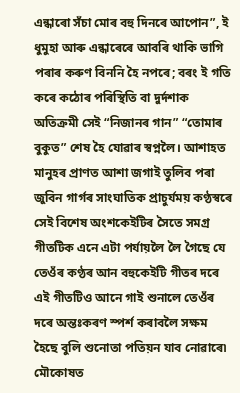এন্ধাৰো সঁচা মোৰ বহু দিনৰে আপোন”, ই ধুমুহা আৰু এন্ধাৰেৰে আবৰি থাকি ভাগি পৰাৰ কৰুণ বিননি হৈ নপৰে; বৰং ই গতি কৰে কঠোৰ পৰিস্থিতি বা দুৰ্দশাক অতিক্ৰমী সেই “নিজানৰ গান” “তোমাৰ বুকুত” শেষ হৈ যোৱাৰ স্বপ্নলৈ। আশাহত মানুহৰ প্ৰাণত আশা জগাই তুলিব পৰা জুবিন গাৰ্গৰ সাংঘাতিক প্ৰাচুৰ্যময় কণ্ঠস্বৰে সেই বিশেষ অংশকেইটিৰ সৈতে সমগ্ৰ গীতটিক এনে এটা পৰ্যায়লৈ লৈ গৈছে যে তেওঁৰ কণ্ঠৰ আন বহুকেইটি গীতৰ দৰে এই গীতটিও আনে গাই শুনালে তেওঁৰ দৰে অন্তঃকৰণ স্পৰ্শ কৰাবলৈ সক্ষম হৈছে বুলি শুনোতা পতিয়ন যাব নোৱাৰে৷ মৌকোষত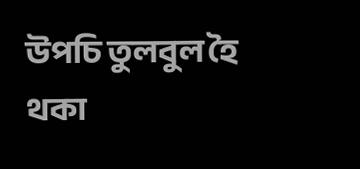উপচি তুলবুল হৈ থকা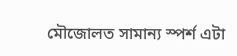মৌজোলত সামান্য স্পৰ্শ এটা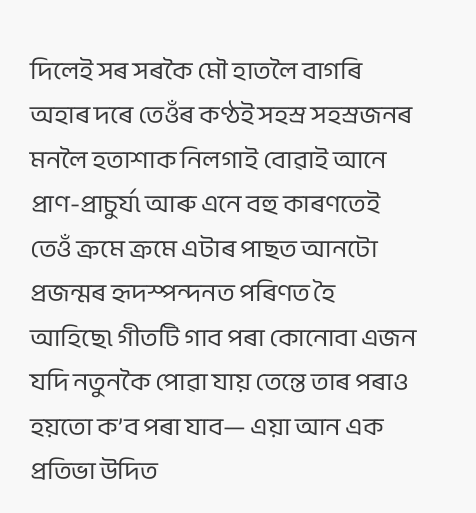দিলেই সৰ সৰকৈ মৌ হাতলৈ বাগৰি অহাৰ দৰে তেওঁৰ কণ্ঠই সহস্ৰ সহস্ৰজনৰ মনলৈ হতাশাক নিলগাই বোৱাই আনে প্ৰাণ-প্ৰাচুৰ্য৷ আৰু এনে বহু কাৰণতেই তেওঁ ক্ৰমে ক্ৰমে এটাৰ পাছত আনটো প্ৰজন্মৰ হৃদস্পন্দনত পৰিণত হৈ আহিছে৷ গীতটি গাব পৰা কোনোবা এজন যদি নতুনকৈ পোৱা যায় তেন্তে তাৰ পৰাও হয়তো ক’ব পৰা যাব— এয়া আন এক প্ৰতিভা উদিত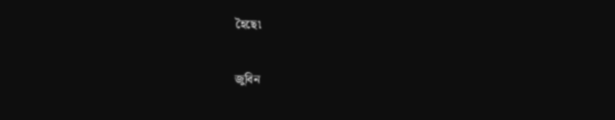হৈছে৷

জুবিন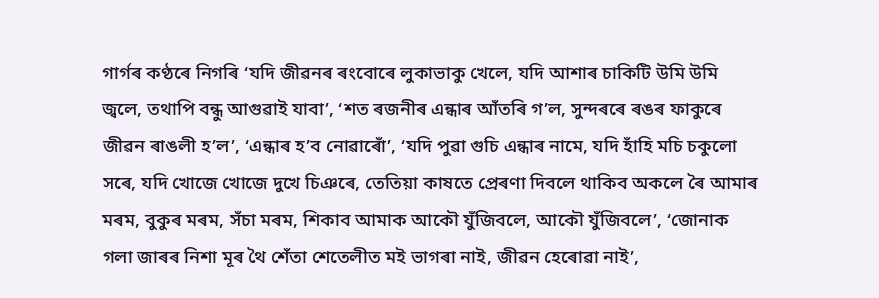গাৰ্গৰ কণ্ঠৰে নিগৰি ‘যদি জীৱনৰ ৰংবোৰে লুকাভাকু খেলে, যদি আশাৰ চাকিটি উমি উমি জ্বলে, তথাপি বন্ধু আগুৱাই যাবা’, ‘শত ৰজনীৰ এন্ধাৰ আঁতৰি গ’ল, সুন্দৰৰে ৰঙৰ ফাকুৰে জীৱন ৰাঙলী হ’ল’, ‘এন্ধাৰ হ’ব নোৱাৰোঁ’, ‘যদি পুৱা গুচি এন্ধাৰ নামে, যদি হাঁহি মচি চকুলো সৰে, যদি খোজে খোজে দুখে চিঞৰে, তেতিয়া কাষতে প্ৰেৰণা দিবলে থাকিব অকলে ৰৈ আমাৰ মৰম, বুকুৰ মৰম, সঁচা মৰম, শিকাব আমাক আকৌ যুঁজিবলে, আকৌ যুঁজিবলে’, ‘জোনাক গলা জাৰৰ নিশা মূৰ থৈ শেঁতা শেতেলীত মই ভাগৰা নাই, জীৱন হেৰোৱা নাই’,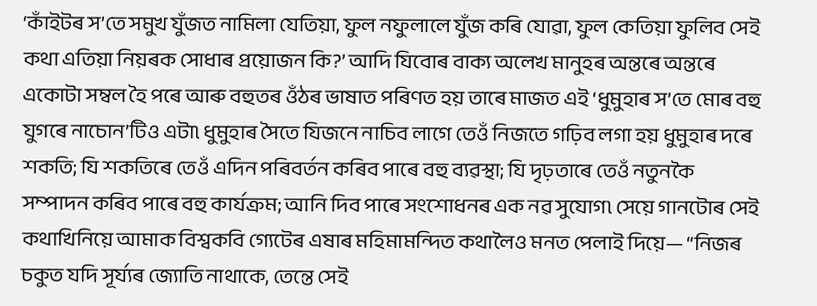‘কাঁইটৰ স’তে সমুখ যুঁজত নামিলা যেতিয়া, ফুল নফুলালে যুঁজ কৰি যোৱা, ফুল কেতিয়া ফুলিব সেই কথা এতিয়া নিয়ৰক সোধাৰ প্ৰয়োজন কি?’ আদি যিবোৰ বাক্য অলেখ মানুহৰ অন্তৰে অন্তৰে একোটা সম্বল হৈ পৰে আৰু বহুতৰ ওঁঠৰ ভাষাত পৰিণত হয় তাৰে মাজত এই ‘ধুমুহাৰ স’তে মোৰ বহু যুগৰে নাচোন’টিও এটা৷ ধুমুহাৰ সৈতে যিজনে নাচিব লাগে তেওঁ নিজতে গঢ়িব লগা হয় ধুমুহাৰ দৰে শকতি; যি শকতিৰে তেওঁ এদিন পৰিবৰ্তন কৰিব পাৰে বহু ব্যৱস্থা; যি দৃঢ়তাৰে তেওঁ নতুনকৈ সম্পাদন কৰিব পাৰে বহু কাৰ্যক্ৰম; আনি দিব পাৰে সংশোধনৰ এক নৱ সুযোগ৷ সেয়ে গানটোৰ সেই কথাখিনিয়ে আমাক বিশ্বকবি গ্যেটেৰ এষাৰ মহিমামন্দিত কথালৈও মনত পেলাই দিয়ে— “নিজৰ চকুত যদি সূৰ্য্যৰ জ্যোতি নাথাকে, তেন্তে সেই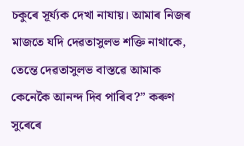চকুৰে সূৰ্য্যক দেখা নাযায়। আমাৰ নিজৰ মাজতে যদি দেৱতাসুলভ শক্তি নাথাকে, তেন্তে দেৱতাসুলভ বাস্তৱে আমাক কেনেকৈ আনন্দ দিব পাৰিব?” কৰুণ সুৰেৰে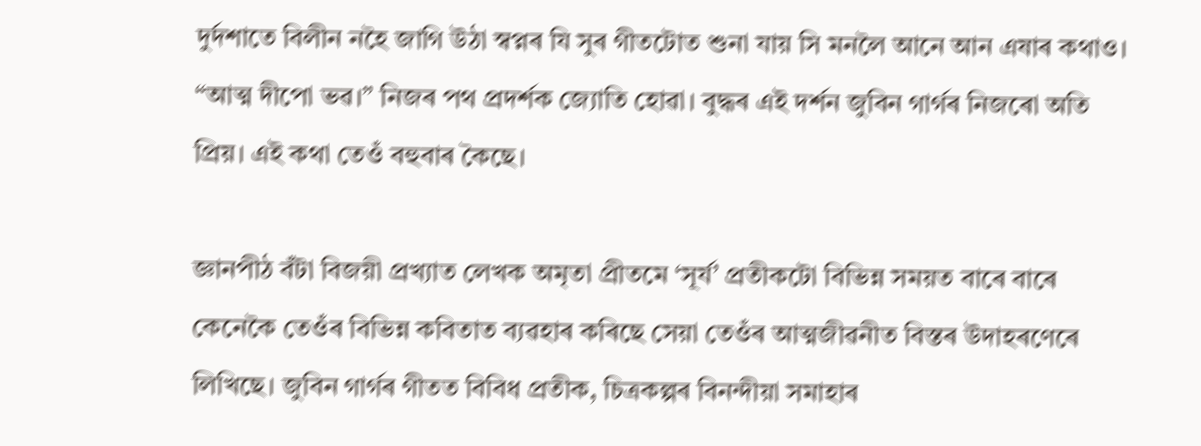দুৰ্দশাতে বিলীন নহৈ জাগি উঠা স্বপ্নৰ যি সুৰ গীতটোত শুনা যায় সি মনলৈ আনে আন এষাৰ কথাও। “আত্ম দীপো ভৱ।” নিজৰ পথ প্ৰদৰ্শক জ্যোতি হোৱা। বুদ্ধৰ এই দৰ্শন জুবিন গাৰ্গৰ নিজৰো অতি প্ৰিয়। এই কথা তেওঁ বহুবাৰ কৈছে।

জ্ঞানপীঠ বঁটা বিজয়ী প্ৰখ্যাত লেখক অমৃতা প্ৰীতমে ‘সূৰ্য’ প্ৰতীকটো বিভিন্ন সময়ত বাৰে বাৰে কেনেকৈ তেওঁৰ বিভিন্ন কবিতাত ব্যৱহাৰ কৰিছে সেয়া তেওঁৰ আত্মজীৱনীত বিস্তৰ উদাহৰণেৰে লিখিছে। জুবিন গাৰ্গৰ গীতত বিবিধ প্ৰতীক, চিত্ৰকল্পৰ বিনন্দীয়া সমাহাৰ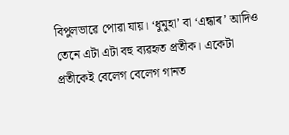বিপুলভাৱে পোৱা যায়। ‘ধুমুহা’ বা ‘এন্ধাৰ’ আদিও তেনে এটা এটা বহু ব্যৱহৃত প্ৰতীক। একেটা প্ৰতীকেই বেলেগ বেলেগ গানত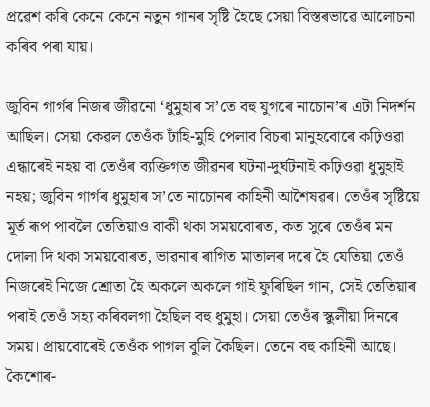প্ৰৱেশ কৰি কেনে কেনে নতুন গানৰ সৃষ্টি হৈছে সেয়া বিস্তৰভাৱে আলোচনা কৰিব পৰা যায়।

জুবিন গাৰ্গৰ নিজৰ জীৱনো ‘ধুমুহাৰ স’তে বহু যুগৰে নাচোন’ৰ এটা নিদৰ্শন আছিল। সেয়া কেৱল তেওঁক ঢাঁহি-মুহি পেলাব বিচৰা মানুহবোৰে কঢ়িওৱা এন্ধাৰেই নহয় বা তেওঁৰ ব্যক্তিগত জীৱনৰ ঘটনা-দুৰ্ঘটনাই কঢ়িওৱা ধুমুহাই নহয়; জুবিন গাৰ্গৰ ধুমুহাৰ স’তে নাচোনৰ কাহিনী আশৈষৱৰ। তেওঁৰ সৃষ্টিয়ে মূৰ্ত ৰূপ পাবলৈ তেতিয়াও বাকী থকা সময়বোৰত, কত সুৰে তেওঁৰ মন দোলা দি থকা সময়বোৰত, ভাৱনাৰ ৰাগিত মাতালৰ দৰে হৈ যেতিয়া তেওঁ নিজৰেই নিজে শ্ৰোতা হৈ অকলে অকলে গাই ফুৰিছিল গান, সেই তেতিয়াৰ পৰাই তেওঁ সহ্য কৰিবলগা হৈছিল বহু ধুমুহা। সেয়া তেওঁৰ স্কুলীয়া দিনৰে সময়। প্ৰায়বোৰেই তেওঁক পাগল বুলি কৈছিল। তেনে বহু কাহিনী আছে। কৈশোৰ-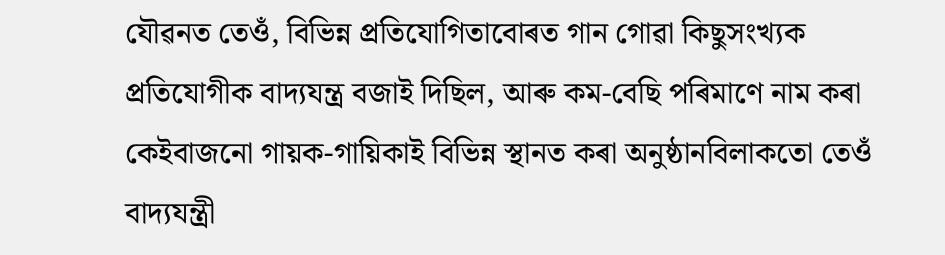যৌৱনত তেওঁ, বিভিন্ন প্ৰতিযোগিতাবোৰত গান গোৱা কিছুসংখ্যক প্ৰতিযোগীক বাদ্যযন্ত্ৰ বজাই দিছিল, আৰু কম-বেছি পৰিমাণে নাম কৰা কেইবাজনো গায়ক-গায়িকাই বিভিন্ন স্থানত কৰা অনুষ্ঠানবিলাকতো তেওঁ বাদ্যযন্ত্ৰী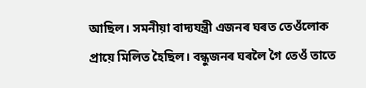আছিল। সমনীয়া বাদ্যযন্ত্ৰী এজনৰ ঘৰত তেওঁলোক প্ৰায়ে মিলিত হৈছিল। বন্ধুজনৰ ঘৰলৈ গৈ তেওঁ তাতে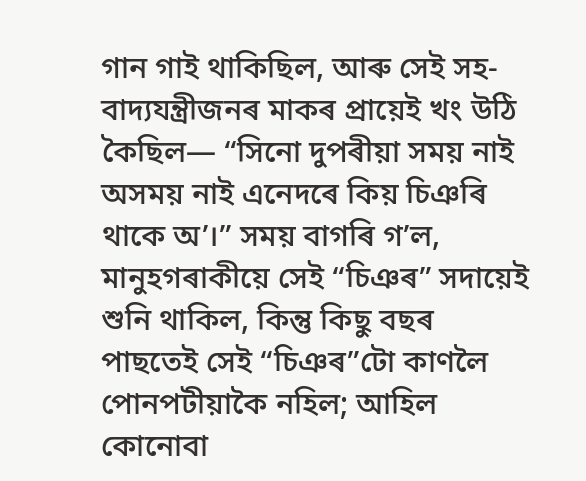গান গাই থাকিছিল, আৰু সেই সহ-বাদ্যযন্ত্ৰীজনৰ মাকৰ প্ৰায়েই খং উঠি কৈছিল— “সিনো দুপৰীয়া সময় নাই অসময় নাই এনেদৰে কিয় চিঞৰি থাকে অ’।” সময় বাগৰি গ’ল, মানুহগৰাকীয়ে সেই “চিঞৰ” সদায়েই শুনি থাকিল, কিন্তু কিছু বছৰ পাছতেই সেই “চিঞৰ”টো কাণলৈ পোনপটীয়াকৈ নহিল; আহিল কোনোবা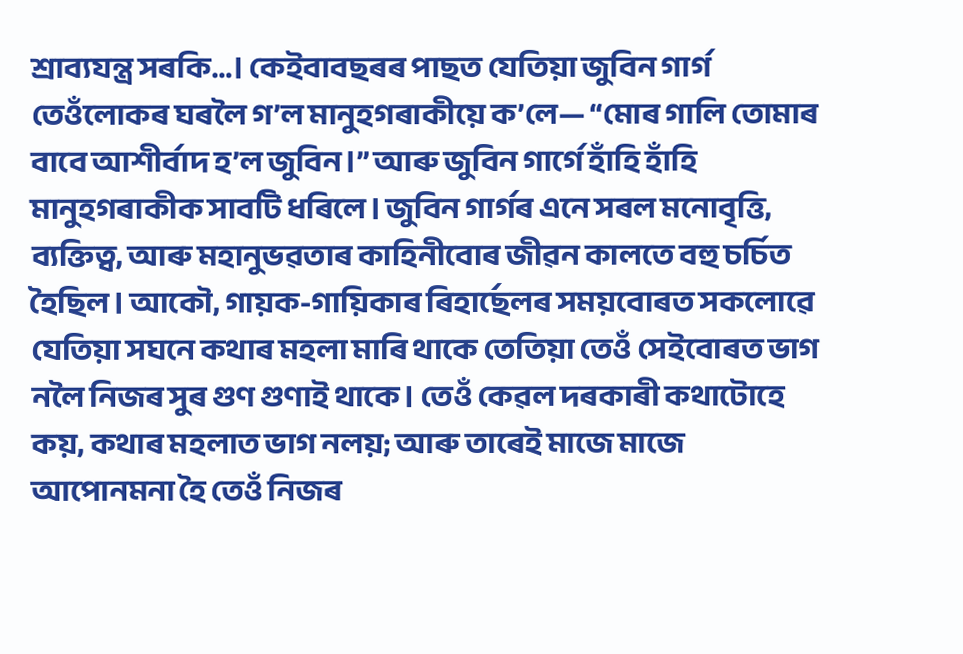শ্ৰাব্যযন্ত্ৰ সৰকি…। কেইবাবছৰৰ পাছত যেতিয়া জুবিন গাৰ্গ তেওঁলোকৰ ঘৰলৈ গ’ল মানুহগৰাকীয়ে ক’লে— “মোৰ গালি তোমাৰ বাবে আশীৰ্বাদ হ’ল জুবিন।” আৰু জুবিন গাৰ্গে হাঁহি হাঁহি মানুহগৰাকীক সাবটি ধৰিলে। জুবিন গাৰ্গৰ এনে সৰল মনোবৃত্তি, ব্যক্তিত্ব, আৰু মহানুভৱতাৰ কাহিনীবোৰ জীৱন কালতে বহু চৰ্চিত হৈছিল। আকৌ, গায়ক-গায়িকাৰ ৰিহাৰ্ছেলৰ সময়বোৰত সকলোৱে যেতিয়া সঘনে কথাৰ মহলা মাৰি থাকে তেতিয়া তেওঁ সেইবোৰত ভাগ নলৈ নিজৰ সুৰ গুণ গুণাই থাকে। তেওঁ কেৱল দৰকাৰী কথাটোহে কয়, কথাৰ মহলাত ভাগ নলয়; আৰু তাৰেই মাজে মাজে আপোনমনা হৈ তেওঁ নিজৰ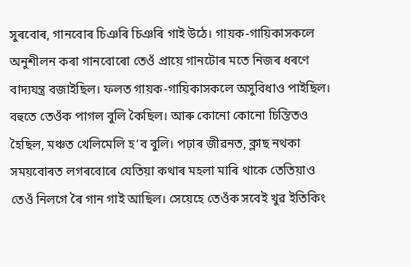সুৰবোৰ, গানবোৰ চিঞৰি চিঞৰি গাই উঠে। গায়ক-গায়িকাসকলে অনুশীলন কৰা গানবোৰো তেওঁ প্ৰায়ে গানটোৰ মতে নিজৰ ধৰণে বাদ্যযন্ত্ৰ বজাইছিল। ফলত গায়ক-গায়িকাসকলে অসুবিধাও পাইছিল। বহুতে তেওঁক পাগল বুলি কৈছিল। আৰু কোনো কোনো চিন্তিতও হৈছিল, মঞ্চত খেলিমেলি হ’ব বুলি। পঢ়াৰ জীৱনত, ক্লাছ নথকা সময়বোৰত লগৰবোৰে যেতিয়া কথাৰ মহলা মাৰি থাকে তেতিয়াও তেওঁ নিলগে ৰৈ গান গাই আছিল। সেয়েহে তেওঁক সবেই খুৱ ইতিকিং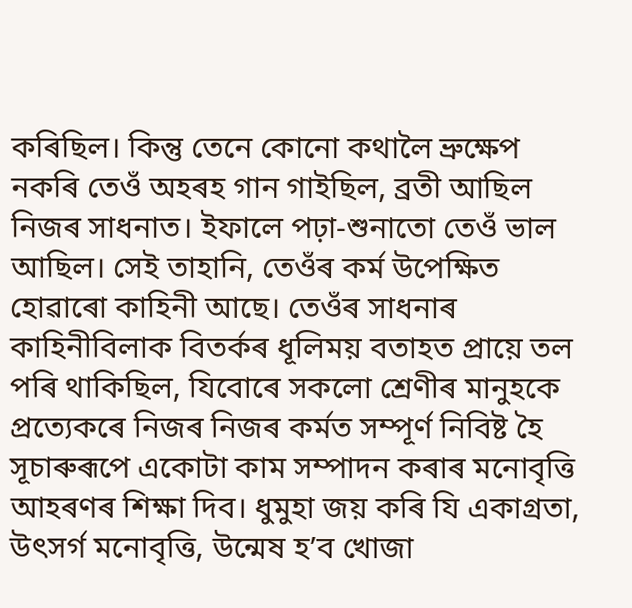কৰিছিল। কিন্তু তেনে কোনো কথালৈ ভ্ৰুক্ষেপ নকৰি তেওঁ অহৰহ গান গাইছিল, ব্ৰতী আছিল নিজৰ সাধনাত। ইফালে পঢ়া-শুনাতো তেওঁ ভাল আছিল। সেই তাহানি, তেওঁৰ কৰ্ম উপেক্ষিত হোৱাৰো কাহিনী আছে। তেওঁৰ সাধনাৰ কাহিনীবিলাক বিতৰ্কৰ ধূলিময় বতাহত প্ৰায়ে তল পৰি থাকিছিল, যিবোৰে সকলো শ্ৰেণীৰ মানুহকে প্ৰত্যেকৰে নিজৰ নিজৰ কৰ্মত সম্পূৰ্ণ নিবিষ্ট হৈ সূচাৰুৰূপে একোটা কাম সম্পাদন কৰাৰ মনোবৃত্তি আহৰণৰ শিক্ষা দিব। ধুমুহা জয় কৰি যি একাগ্ৰতা, উৎসৰ্গ মনোবৃত্তি, উন্মেষ হ’ব খোজা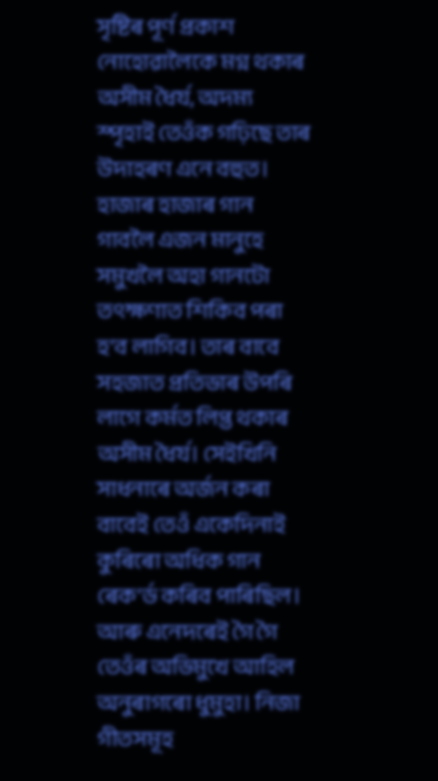সৃষ্টিৰ পূৰ্ণ প্ৰকাশ নোহোৱালৈকে মগ্ন থকাৰ অসীম ধৈৰ্য, অদম্য স্পৃহাই তেওঁক গঢ়িছে তাৰ উদাহৰণ এনে বহুত। হাজাৰ হাজাৰ গান গাবলৈ এজন মানুহে সমুখলৈ অহা গানটো তৎক্ষণাত শিকিব পৰা হ’ব লাগিব। তাৰ বাবে সহজাত প্ৰতিভাৰ উপৰি লাগে কৰ্মত লিপ্ত থকাৰ অসীম ধৈৰ্য। সেইখিনি সাধনাৰে অৰ্জন কৰা বাবেই তেওঁ একেদিনাই কুৰিৰো অধিক গান ৰেক’ৰ্ড কৰিব পাৰিছিল। আৰু এনেদৰেই গৈ গৈ তেওঁৰ অভিমুখে আহিল অনুৰাগৰো ধুমুহা। নিজা গীতসমূহ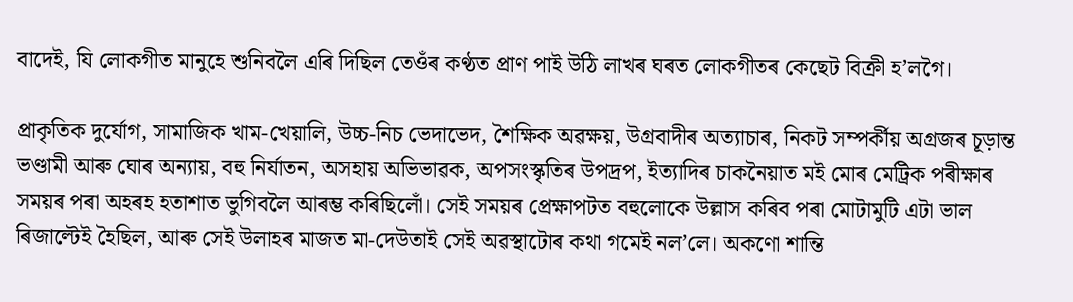বাদেই, যি লোকগীত মানুহে শুনিবলৈ এৰি দিছিল তেওঁৰ কণ্ঠত প্ৰাণ পাই উঠি লাখৰ ঘৰত লোকগীতৰ কেছেট বিক্ৰী হ’লগৈ।

প্ৰাকৃতিক দুৰ্যোগ, সামাজিক খাম-খেয়ালি, উচ্চ-নিচ ভেদাভেদ, শৈক্ষিক অৱক্ষয়, উগ্ৰবাদীৰ অত্যাচাৰ, নিকট সম্পৰ্কীয় অগ্ৰজৰ চূড়ান্ত ভণ্ডামী আৰু ঘোৰ অন্যায়, বহু নিৰ্যাতন, অসহায় অভিভাৱক, অপসংস্কৃতিৰ উপদ্ৰপ, ইত্যাদিৰ চাকনৈয়াত মই মোৰ মেট্ৰিক পৰীক্ষাৰ সময়ৰ পৰা অহৰহ হতাশাত ভুগিবলৈ আৰম্ভ কৰিছিলোঁ। সেই সময়ৰ প্ৰেক্ষাপটত বহুলোকে উল্লাস কৰিব পৰা মোটামুটি এটা ভাল ৰিজাল্টেই হৈছিল, আৰু সেই উলাহৰ মাজত মা-দেউতাই সেই অৱস্থাটোৰ কথা গমেই নল’লে। অকণো শান্তি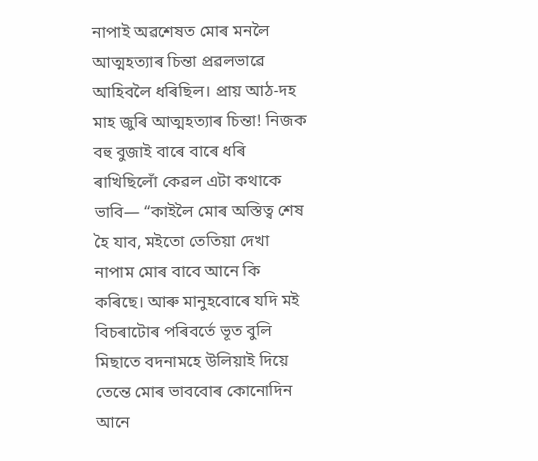নাপাই অৱশেষত মোৰ মনলৈ আত্মহত্যাৰ চিন্তা প্ৰৱলভাৱে আহিবলৈ ধৰিছিল। প্ৰায় আঠ-দহ মাহ জুৰি আত্মহত্যাৰ চিন্তা! নিজক বহু বুজাই বাৰে বাৰে ধৰি ৰাখিছিলোঁ কেৱল এটা কথাকে ভাবি— “কাইলৈ মোৰ অস্তিত্ব শেষ হৈ যাব, মইতো তেতিয়া দেখা নাপাম মোৰ বাবে আনে কি কৰিছে। আৰু মানুহবোৰে যদি মই বিচৰাটোৰ পৰিবৰ্তে ভূত বুলি মিছাতে বদনামহে উলিয়াই দিয়ে তেন্তে মোৰ ভাববোৰ কোনোদিন আনে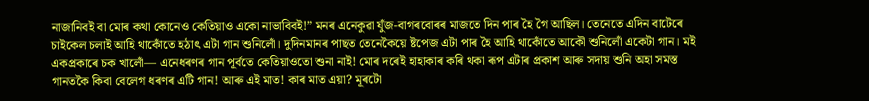নাজানিবই বা মোৰ কথা কোনেও কেতিয়াও একো নাভাবিবই!” মনৰ এনেকুৱা যুঁজ-বাগৰবোৰৰ মাজতে দিন পাৰ হৈ গৈ আছিল। তেনেতে এদিন বাটেৰে চাইকেল চলাই আহি থাকোঁতে হঠাৎ এটা গান শুনিলোঁ। দুদিনমানৰ পাছত তেনেকৈয়ে ষ্টপেজ এটা পাৰ হৈ আহি থাকোঁতে আকৌ শুনিলোঁ একেটা গান। মই একপ্ৰকাৰে চক খালোঁ— এনেধৰণৰ গান পূৰ্বতে কেতিয়াওতো শুনা নাই! মোৰ দৰেই হাহাকাৰ কৰি থকা ৰূপ এটাৰ প্ৰকাশ আৰু সদায় শুনি অহা সমস্ত গানতকৈ কিবা বেলেগ ধৰণৰ এটি গান! আৰু এই মাত! কাৰ মাত এয়া? মূৰটো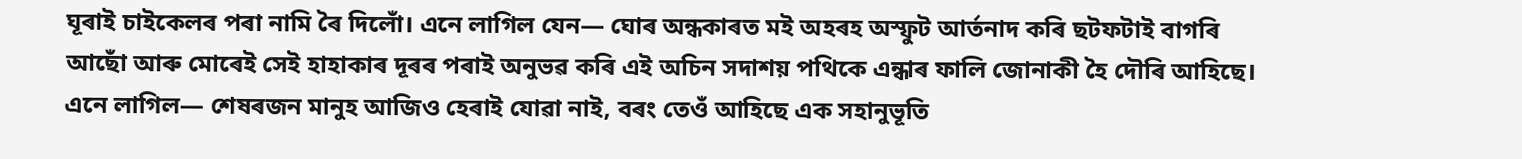ঘূৰাই চাইকেলৰ পৰা নামি ৰৈ দিলোঁ। এনে লাগিল যেন— ঘোৰ অন্ধকাৰত মই অহৰহ অস্ফুট আৰ্তনাদ কৰি ছটফটাই বাগৰি আছোঁ আৰু মোৰেই সেই হাহাকাৰ দূৰৰ পৰাই অনুভৱ কৰি এই অচিন সদাশয় পথিকে এন্ধাৰ ফালি জোনাকী হৈ দৌৰি আহিছে। এনে লাগিল— শেষৰজন মানুহ আজিও হেৰাই যোৱা নাই, বৰং তেওঁ আহিছে এক সহানুভূতি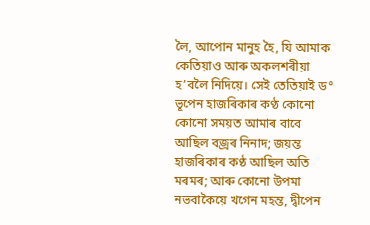লৈ, আপোন মানুহ হৈ, যি আমাক কেতিয়াও আৰু অকলশৰীয়া হ’বলৈ নিদিয়ে। সেই তেতিয়াই ড° ভূপেন হাজৰিকাৰ কণ্ঠ কোনো কোনো সময়ত আমাৰ বাবে আছিল বজ্ৰৰ নিনাদ; জয়ন্ত হাজৰিকাৰ কণ্ঠ আছিল অতি মৰমৰ; আৰু কোনো উপমা নভবাকৈয়ে খগেন মহন্ত, দ্বীপেন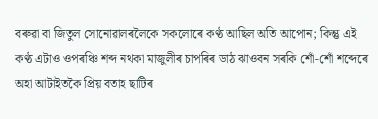বৰুৱা বা জিতুল সোনোৱালৰলৈকে সকলোৰে কণ্ঠ আছিল অতি আপোন; কিন্তু এই কণ্ঠ এটাও ওপৰঞ্চি শব্দ নথকা মাজুলীৰ চাপৰিৰ ডাঠ ঝাওবন সৰকি শোঁ-শোঁ শব্দেৰে অহা আটাইতকৈ প্ৰিয় বতাহ ছাটিৰ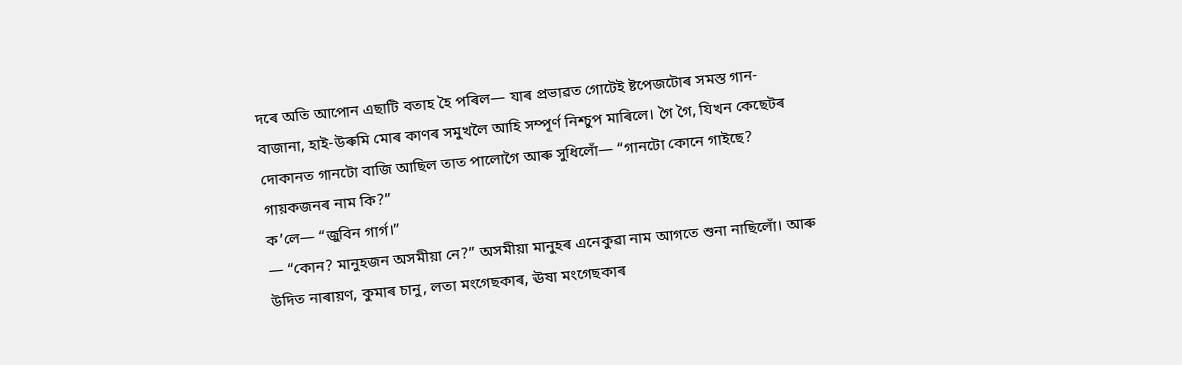দৰে অতি আপোন এছাটি বতাহ হৈ পৰিল— যাৰ প্ৰভাৱত গোটেই ষ্টপেজটোৰ সমস্ত গান-বাজানা, হাই-উৰুমি মোৰ কাণৰ সমুখলৈ আহি সম্পূৰ্ণ নিশ্চুপ মাৰিলে। গৈ গৈ, যিখন কেছেটৰ দোকানত গানটো বাজি আছিল তাত পালোগৈ আৰু সুধিলোঁ— “গানটো কোনে গাইছে? গায়কজনৰ নাম কি?”
ক’লে— “জুবিন গাৰ্গ।”
— “কোন? মানুহজন অসমীয়া নে?” অসমীয়া মানুহৰ এনেকুৱা নাম আগতে শুনা নাছিলোঁ। আৰু উদিত নাৰায়ণ, কুমাৰ চানু, লতা মংগেছকাৰ, ঊষা মংগেছকাৰ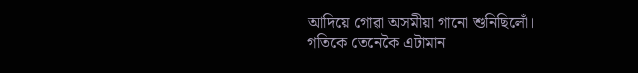আদিয়ে গোৱা অসমীয়া গানো শুনিছিলোঁ। গতিকে তেনেকৈ এটামান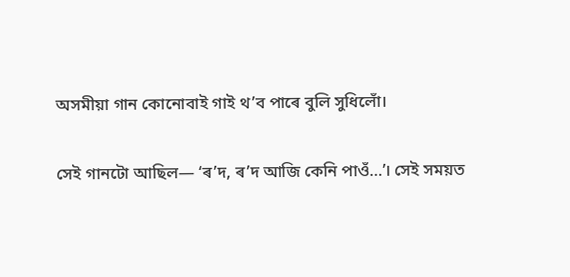অসমীয়া গান কোনোবাই গাই থ’ব পাৰে বুলি সুধিলোঁ।

সেই গানটো আছিল— ‘ৰ’দ, ৰ’দ আজি কেনি পাওঁ…’। সেই সময়ত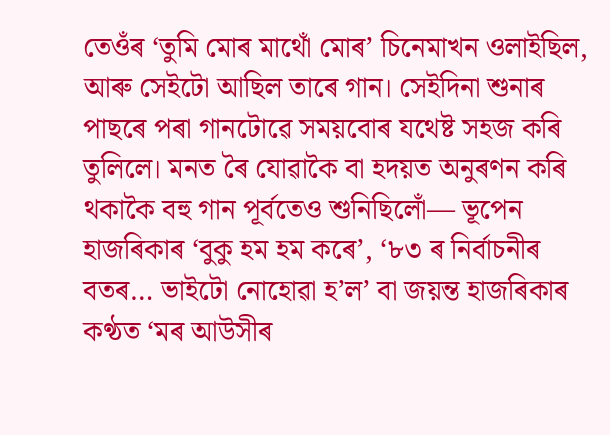তেওঁৰ ‘তুমি মোৰ মাথোঁ মোৰ’ চিনেমাখন ওলাইছিল, আৰু সেইটো আছিল তাৰে গান। সেইদিনা শুনাৰ পাছৰে পৰা গানটোৱে সময়বোৰ যথেষ্ট সহজ কৰি তুলিলে। মনত ৰৈ যোৱাকৈ বা হদয়ত অনুৰণন কৰি থকাকৈ বহু গান পূৰ্বতেও শুনিছিলোঁ— ভূপেন হাজৰিকাৰ ‘বুকু হম হম কৰে’, ‘৮৩ ৰ নিৰ্বাচনীৰ বতৰ… ভাইটো নোহোৱা হ’ল’ বা জয়ন্ত হাজৰিকাৰ কণ্ঠত ‘মৰ আউসীৰ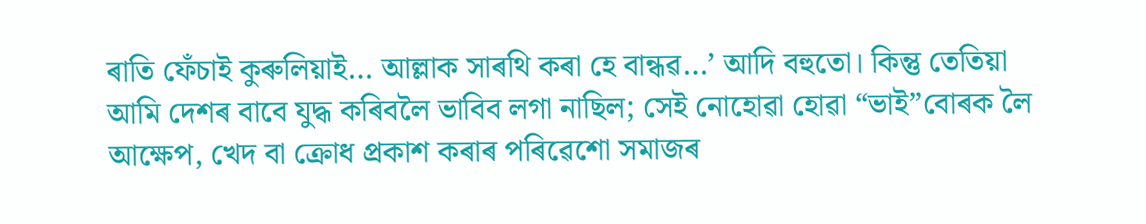ৰাতি ফেঁচাই কুৰুলিয়াই… আল্লাক সাৰথি কৰা হে বান্ধৱ…’ আদি বহুতো। কিন্তু তেতিয়া আমি দেশৰ বাবে যুদ্ধ কৰিবলৈ ভাবিব লগা নাছিল; সেই নোহোৱা হোৱা “ভাই”বোৰক লৈ আক্ষেপ, খেদ বা ক্ৰোধ প্ৰকাশ কৰাৰ পৰিৱেশো সমাজৰ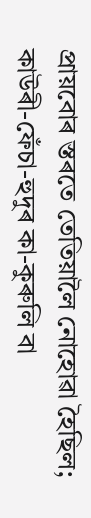প্ৰায়বোৰ স্তৰতে তেতিয়ালৈ নোহোৱা হৈছিল; কাউৰী-ফেঁচা-হুদুৰ কা-কুৰুলি বা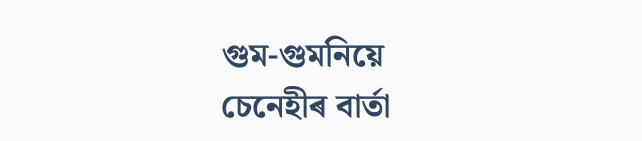গুম-গুমনিয়ে চেনেহীৰ বাৰ্তা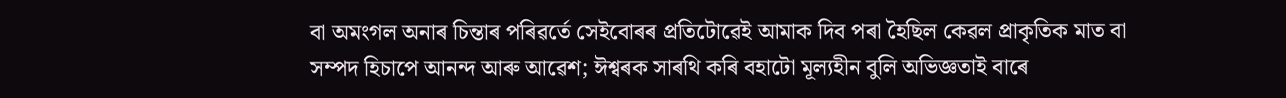বা অমংগল অনাৰ চিন্তাৰ পৰিৱৰ্তে সেইবোৰৰ প্ৰতিটোৱেই আমাক দিব পৰা হৈছিল কেৱল প্ৰাকৃতিক মাত বা সম্পদ হিচাপে আনন্দ আৰু আৱেশ; ঈশ্বৰক সাৰথি কৰি বহাটো মূল্যহীন বুলি অভিজ্ঞতাই বাৰে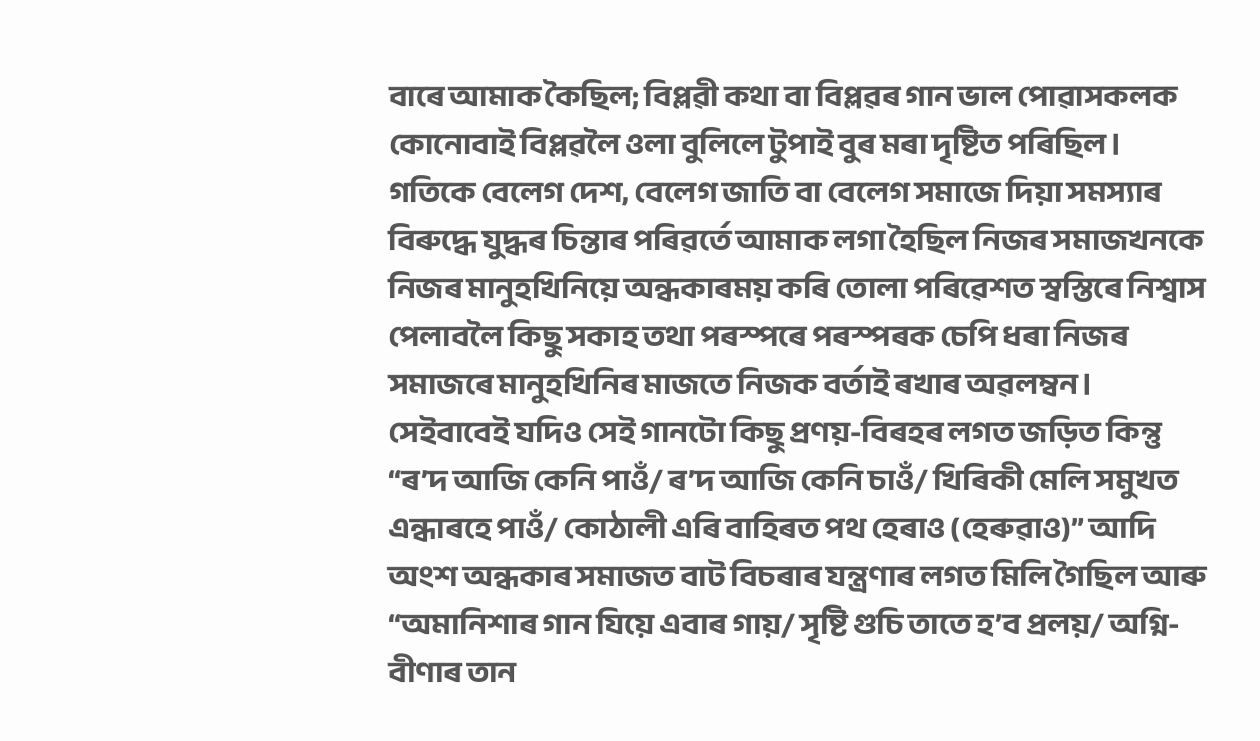বাৰে আমাক কৈছিল; বিপ্লৱী কথা বা বিপ্লৱৰ গান ভাল পোৱাসকলক কোনোবাই বিপ্লৱলৈ ওলা বুলিলে টুপাই বুৰ মৰা দৃষ্টিত পৰিছিল। গতিকে বেলেগ দেশ, বেলেগ জাতি বা বেলেগ সমাজে দিয়া সমস্যাৰ বিৰুদ্ধে যুদ্ধৰ চিন্তাৰ পৰিৱৰ্তে আমাক লগা হৈছিল নিজৰ সমাজখনকে নিজৰ মানুহখিনিয়ে অন্ধকাৰময় কৰি তোলা পৰিৱেশত স্বস্তিৰে নিশ্বাস পেলাবলৈ কিছু সকাহ তথা পৰস্পৰে পৰস্পৰক চেপি ধৰা নিজৰ সমাজৰে মানুহখিনিৰ মাজতে নিজক বৰ্তাই ৰখাৰ অৱলম্বন। সেইবাবেই যদিও সেই গানটো কিছু প্ৰণয়-বিৰহৰ লগত জড়িত কিন্তু “ৰ’দ আজি কেনি পাওঁ/ ৰ’দ আজি কেনি চাওঁ/ খিৰিকী মেলি সমুখত এন্ধাৰহে পাওঁ/ কোঠালী এৰি বাহিৰত পথ হেৰাও (হেৰুৱাও)” আদি অংশ অন্ধকাৰ সমাজত বাট বিচৰাৰ যন্ত্ৰণাৰ লগত মিলি গৈছিল আৰু “অমানিশাৰ গান যিয়ে এবাৰ গায়/ সৃষ্টি গুচি তাতে হ’ব প্ৰলয়/ অগ্নি-বীণাৰ তান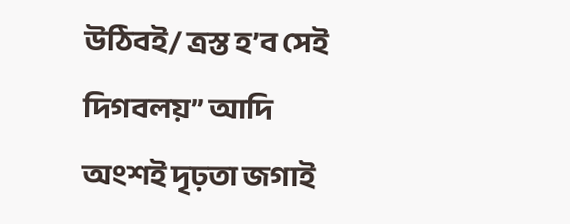উঠিবই/ ত্ৰস্ত হ’ব সেই দিগবলয়” আদি অংশই দৃঢ়তা জগাই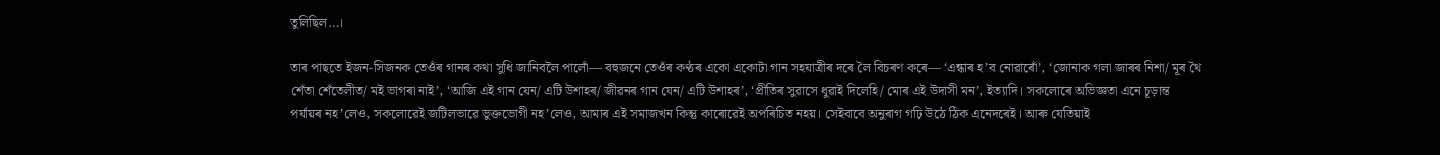তুলিছিল…।

তাৰ পাছতে ইজন-সিজনক তেওঁৰ গানৰ কথা সুধি জানিবলৈ পালোঁ— বহুজনে তেওঁৰ কণ্ঠৰ একো একোটা গান সহযাত্ৰীৰ দৰে লৈ বিচৰণ কৰে— ‘এন্ধাৰ হ’ব নোৱাৰোঁ’, ‘জোনাক গলা জাৰৰ নিশা/ মূৰ থৈ শেঁতা শেঁতেলীত/ মই ভাগৰা নাই’, ‘আজি এই গান যেন/ এটি উশাহৰ/ জীৱনৰ গান যেন/ এটি উশাহৰ’, ‘প্ৰীতিৰ সুৱাসে ধুৱাই দিলেহি/ মোৰ এই উদাসী মন’, ইত্যাদি। সকলোৰে অভিজ্ঞতা এনে চূড়ান্ত পৰ্যায়ৰ নহ’লেও, সকলোৱেই জটিলভাৱে ভুক্তভোগী নহ’লেও, আমাৰ এই সমাজখন কিন্তু কাৰোৱেই অপৰিচিত নহয়। সেইবাবে অনুৰাগ গঢ়ি উঠে ঠিক এনেদৰেই। আৰু যেতিয়াই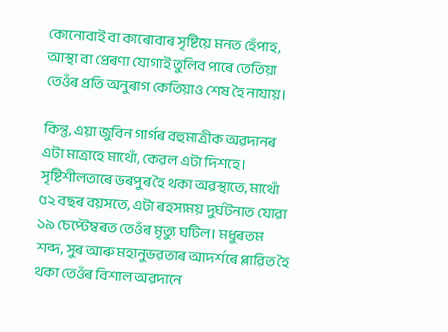কোনোবাই বা কাৰোবাৰ সৃষ্টিয়ে মনত হেঁপাহ, আস্থা বা প্ৰেৰণা যোগাই তুলিব পাৰে তেতিয়া তেওঁৰ প্ৰতি অনুৰাগ কেতিয়াও শেষ হৈ নাযায়।

কিন্তু, এয়া জুবিন গাৰ্গৰ বহুমাত্ৰীক অৱদানৰ এটা মাত্ৰাহে মাথোঁ, কেৱল এটা দিশহে। সৃষ্টিশীলতাৰে ভৰপুৰ হৈ থকা অৱস্থাতে, মাথোঁ ৫২ বছৰ বয়সতে, এটা ৰহস্যময় দুৰ্ঘটনাত যোৱা ১৯ চেপ্টেম্বৰত তেওঁৰ মৃত্যু ঘটিল। মধুৰতম শব্দ, সুৰ আৰু মহানুভৱতাৰ আদৰ্শৰে প্লাৱিত হৈ থকা তেওঁৰ বিশাল অৱদানে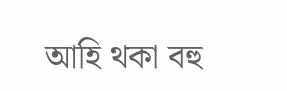আহি থকা বহু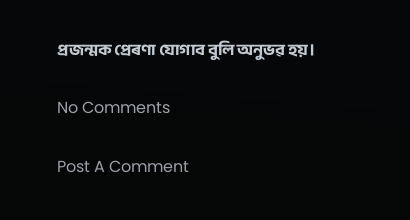প্ৰজন্মক প্ৰেৰণা যোগাব বুলি অনুভৱ হয়।

No Comments

Post A Comment